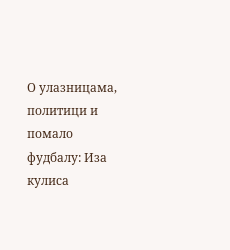О улазницама, политици и помало фудбалу: Иза кулиса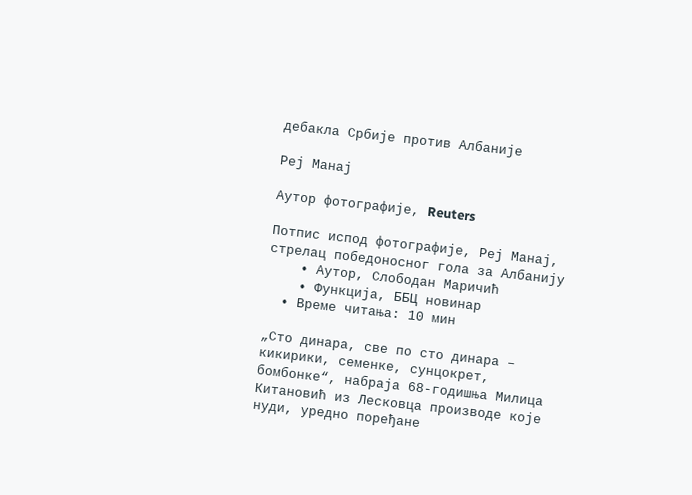дебакла Србије против Албаније

Реј Манај

Аутор фотографије, Reuters

Потпис испод фотографије, Реј Манај, стрелац победоносног гола за Албанију
    • Аутор, Слободан Маричић
    • Функција, ББЦ новинар
  • Време читања: 10 мин

„Сто динара, све по сто динара – кикирики, семенке, сунцокрет, бомбонке“, набраја 68-годишња Милица Китановић из Лесковца производе које нуди, уредно поређане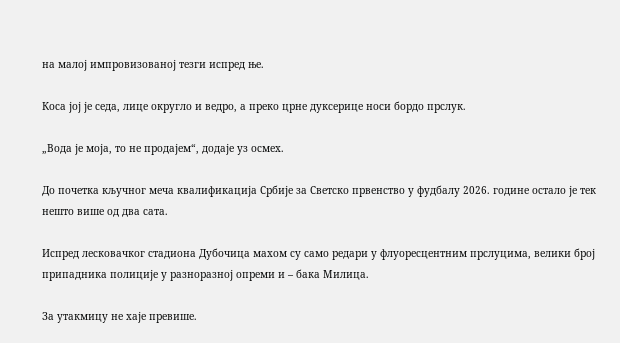на малој импровизованој тезги испред ње.

Коса јој је седа, лице округло и ведро, а преко црне дуксерице носи бордо прслук.

„Вода је моја, то не продајем“, додаје уз осмех.

До почетка кључног меча квалификација Србије за Светско првенство у фудбалу 2026. године остало је тек нешто више од два сата.

Испред лесковачког стадиона Дубочица махом су само редари у флуоресцентним прслуцима, велики број припадника полиције у разноразној опреми и – бака Милица.

За утакмицу не хаје превише.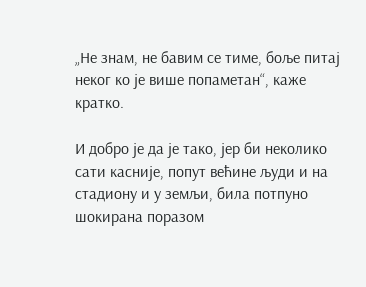„Не знам, не бавим се тиме, боље питај неког ко је више попаметан“, каже кратко.

И добро је да је тако, јер би неколико сати касније, попут већине људи и на стадиону и у земљи, била потпуно шокирана поразом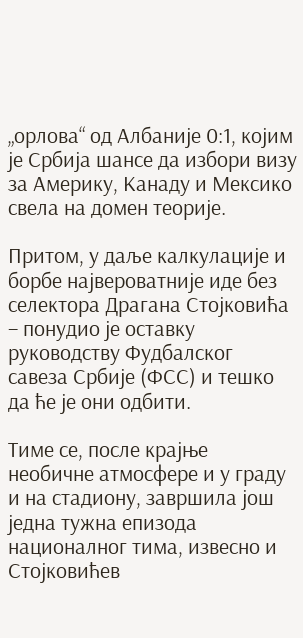„орлова“ од Албаније 0:1, којим је Србија шансе да избори визу за Америку, Канаду и Мексико свела на домен теорије.

Притом, у даље калкулације и борбе највероватније иде без селектора Драгана Стојковића – понудио је оставку руководству Фудбалског савеза Србије (ФСС) и тешко да ће је они одбити.

Тиме се, после крајње необичне атмосфере и у граду и на стадиону, завршила још једна тужна епизода националног тима, извесно и Стојковићев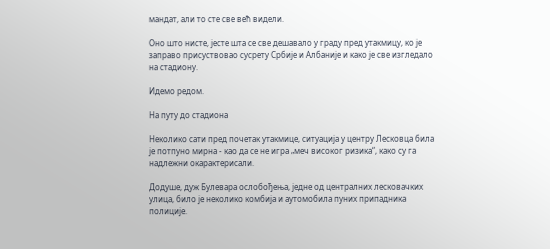мандат, али то сте све већ видели.

Оно што нисте, јесте шта се све дешавало у граду пред утакмицу, ко је заправо присуствовао сусрету Србије и Албаније и како је све изгледало на стадиону.

Идемо редом.

На путу до стадиона

Неколико сати пред почетак утакмице, ситуација у центру Лесковца била је потпуно мирна - као да се не игра „меч високог ризика“, како су га надлежни окарактерисали.

Додуше, дуж Булевара ослобођења, једне од централних лесковачких улица, било је неколико комбија и аутомобила пуних припадника полиције.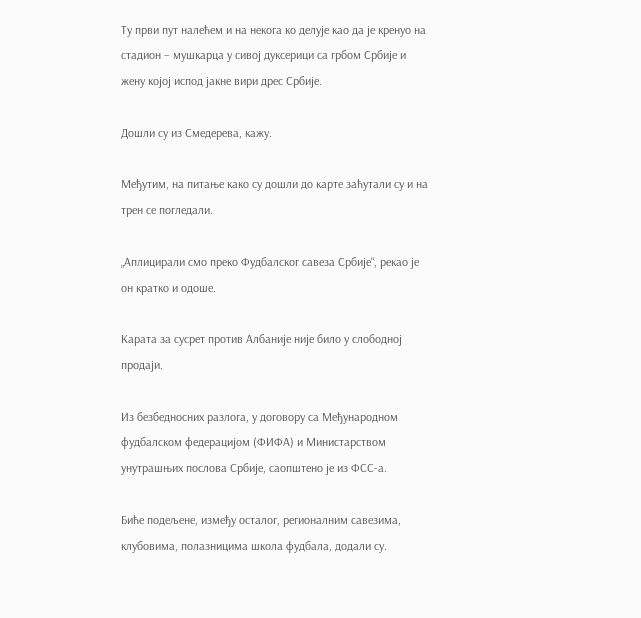Ту први пут налећем и на некога ко делује као да је кренуо на стадион – мушкарца у сивој дуксерици са грбом Србије и жену којој испод јакне вири дрес Србије.

Дошли су из Смедерева, кажу.

Међутим, на питање како су дошли до карте заћутали су и на трен се погледали.

„Аплицирали смо преко Фудбалског савеза Србије“, рекао је он кратко и одоше.

Карата за сусрет против Албаније није било у слободној продаји.

Из безбедносних разлога, у договору са Међународном фудбалском федерацијом (ФИФА) и Министарством унутрашњих послова Србије, саопштено је из ФСС-а.

Биће подељене, између осталог, регионалним савезима, клубовима, полазницима школа фудбала, додали су.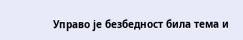Управо је безбедност била тема и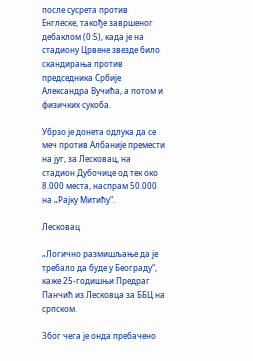после сусрета против Енглеске, такође завршеног дебаклом (0:5), када је на стадиону Црвене звезде било скандирања против председника Србије Александра Вучића, а потом и физичких сукоба.

Убрзо је донета одлука да се меч против Албаније премести на југ, за Лесковац, на стадион Дубочице од тек око 8.000 места, наспрам 50.000 на „Рајку Митићу“.

Лесковац

„Логично размишљање да је требало да буде у Београду“, каже 25-годишњи Предраг Панчић из Лесковца за ББЦ на српском.

Због чега је онда пребачено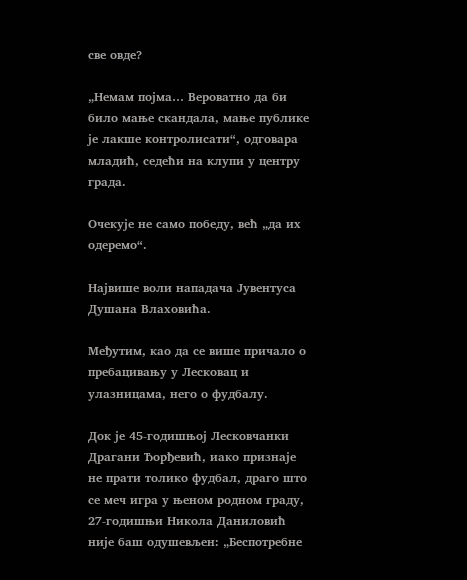све овде?

„Немам појма… Вероватно да би било мање скандала, мање публике је лакше контролисати“, одговара младић, седећи на клупи у центру града.

Очекује не само победу, већ „да их одеремо“.

Највише воли нападача Јувентуса Душана Влаховића.

Међутим, као да се више причало о пребацивању у Лесковац и улазницама, него о фудбалу.

Док је 45-годишњој Лесковчанки Драгани Ђорђевић, иако признаје не прати толико фудбал, драго што се меч игра у њеном родном граду, 27-годишњи Никола Даниловић није баш одушевљен: „Беспотребне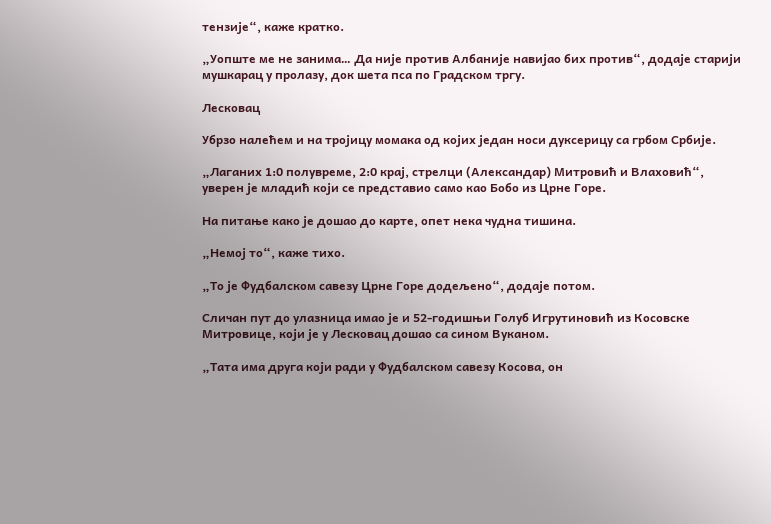тензије“, каже кратко.

„Уопште ме не занима… Да није против Албаније навијао бих против“, додаје старији мушкарац у пролазу, док шета пса по Градском тргу.

Лесковац

Убрзо налећем и на тројицу момака од којих један носи дуксерицу са грбом Србије.

„Лаганих 1:0 полувреме, 2:0 крај, стрелци (Александар) Митровић и Влаховић“, уверен је младић који се представио само као Бобо из Црне Горе.

На питање како је дошао до карте, опет нека чудна тишина.

„Немој то“, каже тихо.

„То је Фудбалском савезу Црне Горе додељено“, додаје потом.

Сличан пут до улазница имао је и 52-годишњи Голуб Игрутиновић из Косовске Митровице, који је у Лесковац дошао са сином Вуканом.

„Тата има друга који ради у Фудбалском савезу Косова, он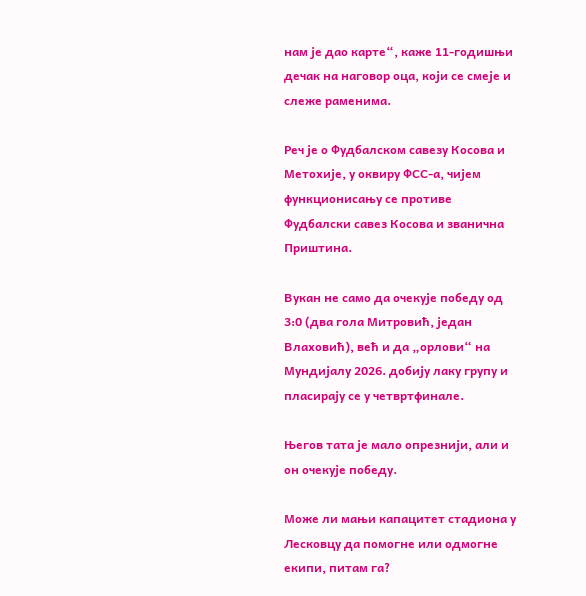нам је дао карте“, каже 11-годишњи дечак на наговор оца, који се смеје и слеже раменима.

Реч је о Фудбалском савезу Косова и Метохије, у оквиру ФСС-а, чијем функционисању се противе Фудбалски савез Косова и званична Приштина.

Вукан не само да очекује победу од 3:0 (два гола Митровић, један Влаховић), већ и да „орлови“ на Мундијалу 2026. добију лаку групу и пласирају се у четвртфинале.

Његов тата је мало опрезнији, али и он очекује победу.

Може ли мањи капацитет стадиона у Лесковцу да помогне или одмогне екипи, питам га?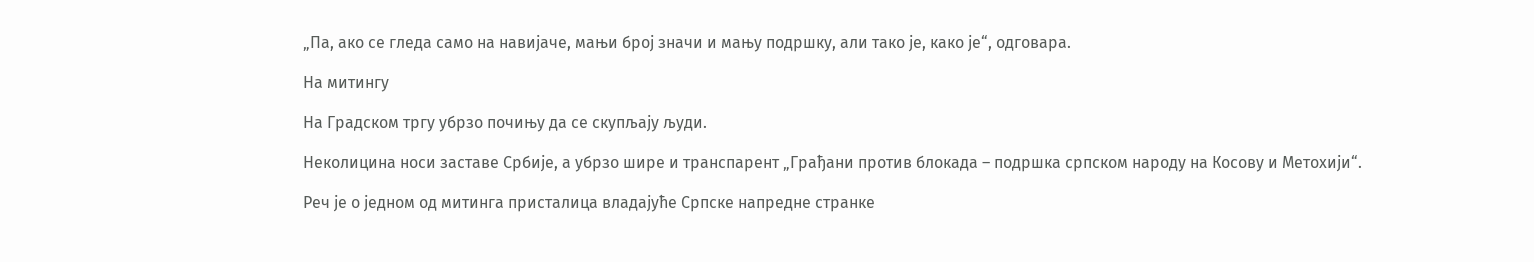„Па, ако се гледа само на навијаче, мањи број значи и мању подршку, али тако је, како је“, одговара.

На митингу

На Градском тргу убрзо почињу да се скупљају људи.

Неколицина носи заставе Србије, а убрзо шире и транспарент „Грађани против блокада – подршка српском народу на Косову и Метохији“.

Реч је о једном од митинга присталица владајуће Српске напредне странке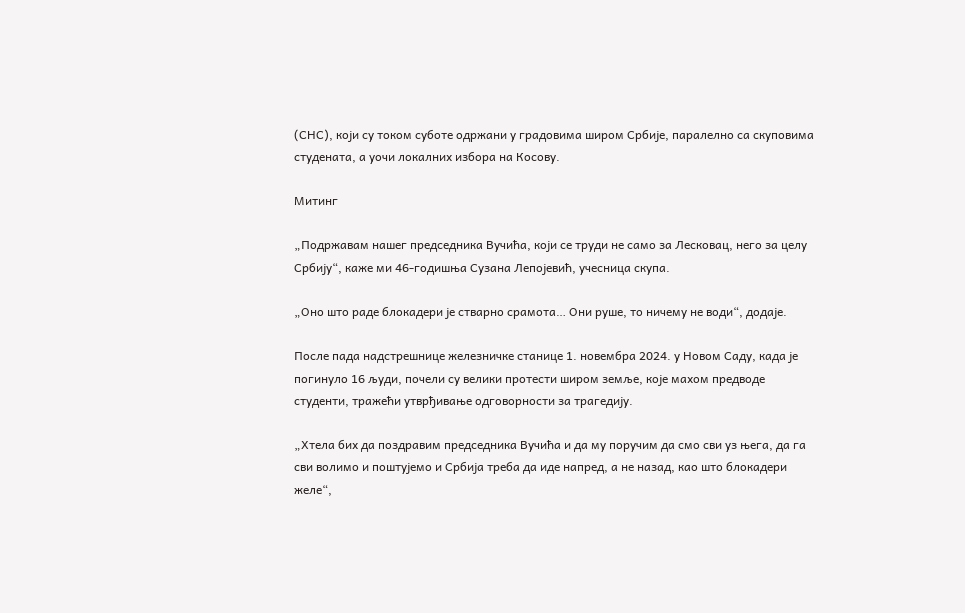(СНС), који су током суботе одржани у градовима широм Србије, паралелно са скуповима студената, а уочи локалних избора на Косову.

Митинг

„Подржавам нашег председника Вучића, који се труди не само за Лесковац, него за целу Србију“, каже ми 46-годишња Сузана Лепојевић, учесница скупа.

„Оно што раде блокадери је стварно срамота… Они руше, то ничему не води“, додаје.

После пада надстрешнице железничке станице 1. новембра 2024. у Новом Саду, када је погинуло 16 људи, почели су велики протести широм земље, које махом предводе студенти, тражећи утврђивање одговорности за трагедију.

„Хтела бих да поздравим председника Вучића и да му поручим да смо сви уз њега, да га сви волимо и поштујемо и Србија треба да иде напред, а не назад, као што блокадери желе“,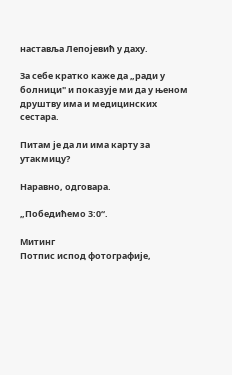наставља Лепојевић у даху.

За себе кратко каже да „ради у болници" и показује ми да у њеном друштву има и медицинских сестара.

Питам је да ли има карту за утакмицу?

Наравно, одговара.

„Победићемо 3:0“.

Митинг
Потпис испод фотографије,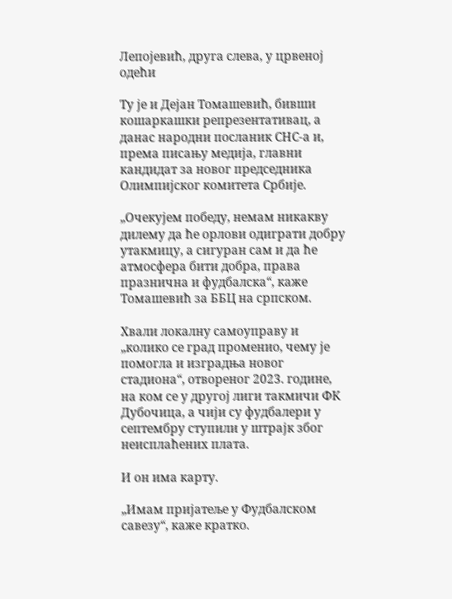Лепојевић, друга слева, у црвеној одећи

Ту је и Дејан Томашевић, бивши кошаркашки репрезентативац, а данас народни посланик СНС-а и, према писању медија, главни кандидат за новог председника Олимпијског комитета Србије.

„Очекујем победу, немам никакву дилему да ће орлови одиграти добру утакмицу, а сигуран сам и да ће атмосфера бити добра, права празнична и фудбалска“, каже Томашевић за ББЦ на српском.

Хвали локалну самоуправу и „колико се град променио, чему је помогла и изградња новог стадиона“, отвореног 2023. године, на ком се у другој лиги такмичи ФК Дубочица, а чији су фудбалери у септембру ступили у штрајк због неисплаћених плата.

И он има карту.

„Имам пријатеље у Фудбалском савезу“, каже кратко.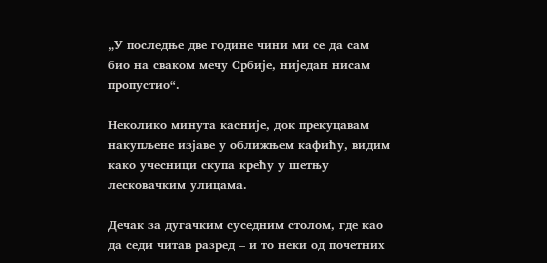„У последње две године чини ми се да сам био на сваком мечу Србије, ниједан нисам пропустио“.

Неколико минута касније, док прекуцавам накупљене изјаве у оближњем кафићу, видим како учесници скупа крећу у шетњу лесковачким улицама.

Дечак за дугачким суседним столом, где као да седи читав разред – и то неки од почетних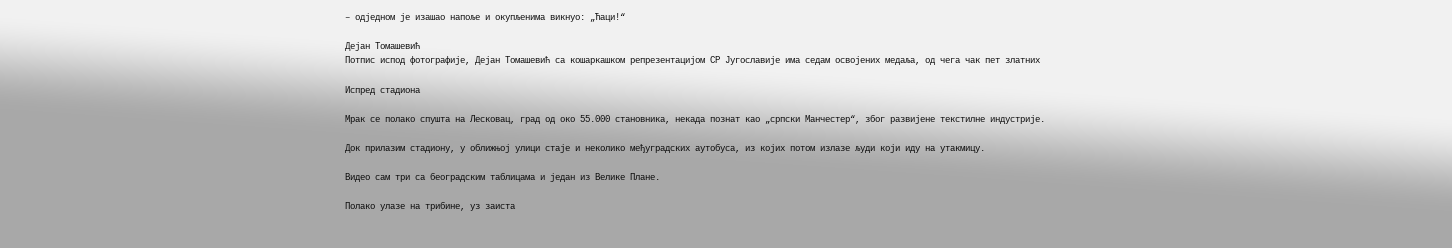– одједном је изашао напоље и окупљенима викнуо: „Ћаци!“

Дејан Томашевић
Потпис испод фотографије, Дејан Томашевић са кошаркашком репрезентацијом СР Југославије има седам освојених медаља, од чега чак пет златних

Испред стадиона

Мрак се полако спушта на Лесковац, град од око 55.000 становника, некада познат као „српски Манчестер“, због развијене текстилне индустрије.

Док прилазим стадиону, у оближњој улици стаје и неколико међуградских аутобуса, из којих потом излазе људи који иду на утакмицу.

Видео сам три са београдским таблицама и један из Велике Плане.

Полако улазе на трибине, уз заиста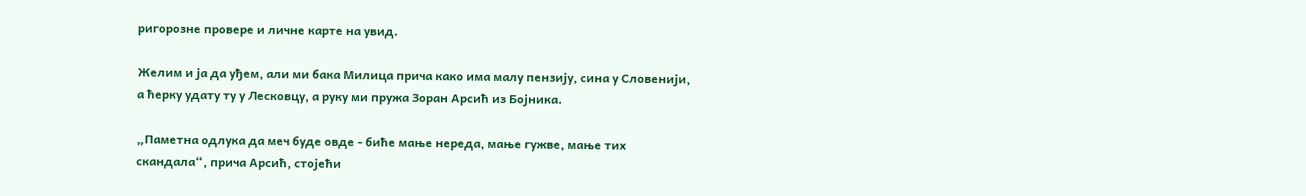ригорозне провере и личне карте на увид.

Желим и ја да уђем, али ми бака Милица прича како има малу пензију, сина у Словенији, а ћерку удату ту у Лесковцу, а руку ми пружа Зоран Арсић из Бојника.

„Паметна одлука да меч буде овде - биће мање нереда, мање гужве, мање тих скандала“, прича Арсић, стојећи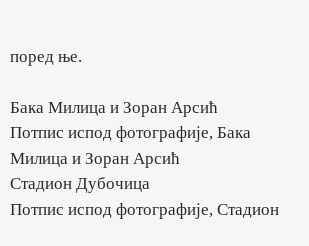поред ње.

Бака Милица и Зоран Арсић
Потпис испод фотографије, Бака Милица и Зоран Арсић
Стадион Дубочица
Потпис испод фотографије, Стадион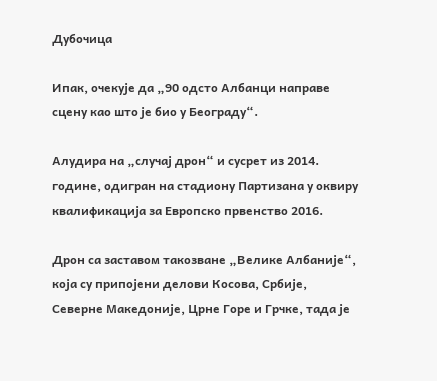Дубочица

Ипак, очекује да „90 одсто Албанци направе сцену као што је био у Београду“.

Алудира на „случај дрон“ и сусрет из 2014. године, одигран на стадиону Партизана у оквиру квалификација за Европско првенство 2016.

Дрон са заставом такозване „Велике Албаније“, која су припојени делови Косова, Србије, Северне Македоније, Црне Горе и Грчке, тада је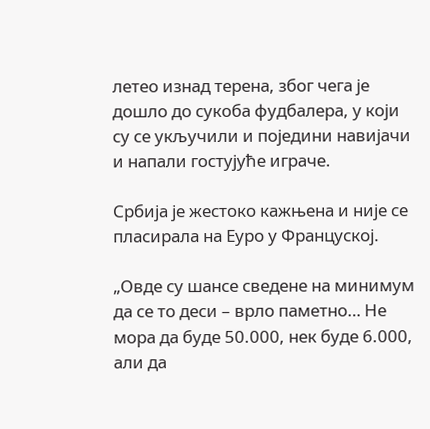летео изнад терена, због чега је дошло до сукоба фудбалера, у који су се укључили и поједини навијачи и напали гостујуће играче.

Србија је жестоко кажњена и није се пласирала на Еуро у Француској.

„Овде су шансе сведене на минимум да се то деси – врло паметно… Не мора да буде 50.000, нек буде 6.000, али да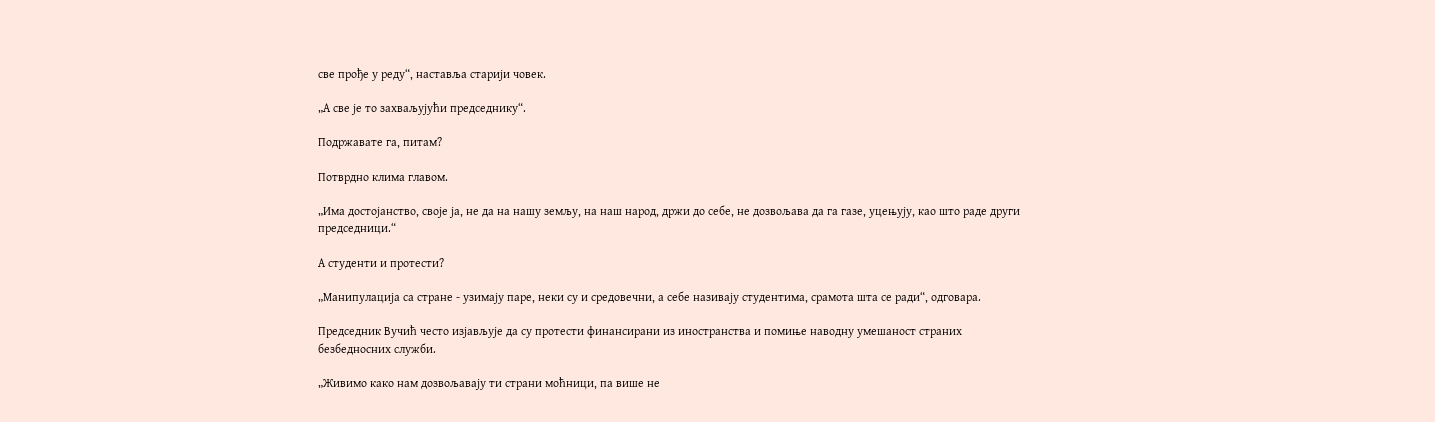све прође у реду“, наставља старији човек.

„А све је то захваљујући председнику“.

Подржавате га, питам?

Потврдно клима главом.

„Има достојанство, своје ја, не да на нашу земљу, на наш народ, држи до себе, не дозвољава да га газе, уцењују, као што раде други председници.“

А студенти и протести?

„Манипулација са стране - узимају паре, неки су и средовечни, а себе називају студентима, срамота шта се ради“, одговара.

Председник Вучић често изјављује да су протести финансирани из иностранства и помиње наводну умешаност страних безбедносних служби.

„Живимо како нам дозвољавају ти страни моћници, па више не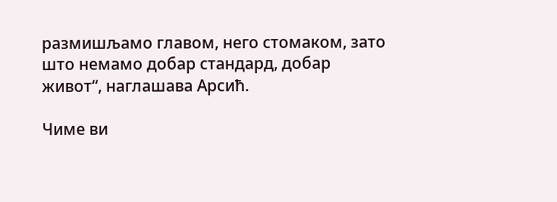размишљамо главом, него стомаком, зато што немамо добар стандард, добар живот“, наглашава Арсић.

Чиме ви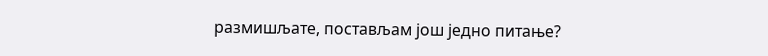размишљате, постављам још једно питање?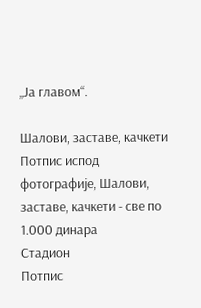„Ја главом“.

Шалови, заставе, качкети
Потпис испод фотографије, Шалови, заставе, качкети - све по 1.000 динара
Стадион
Потпис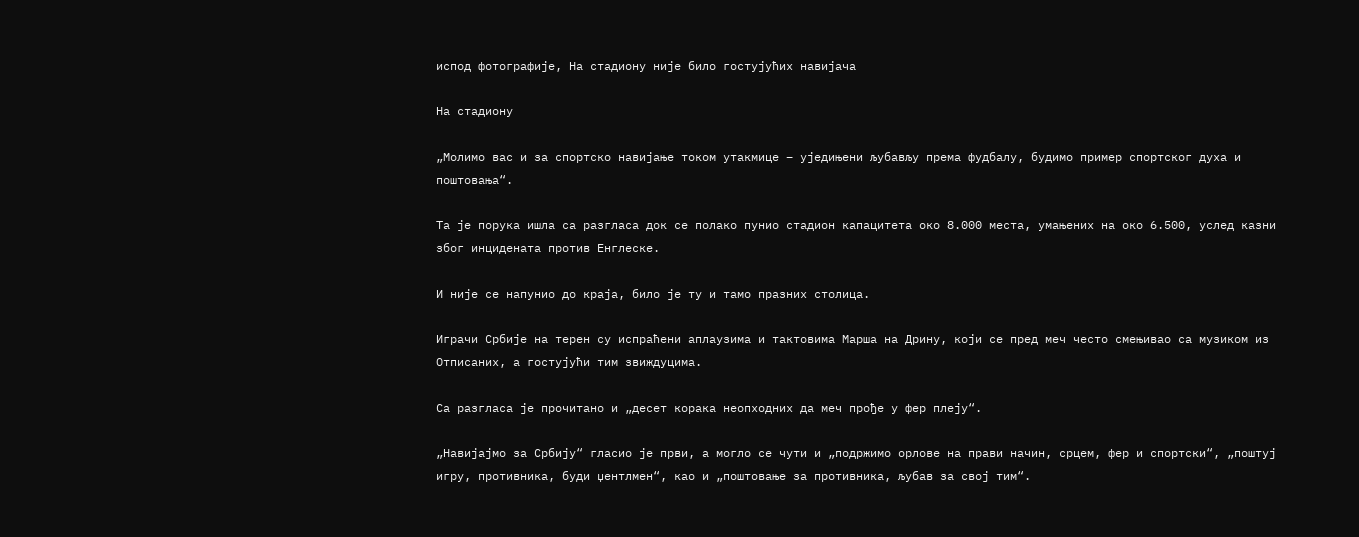испод фотографије, На стадиону није било гостујућих навијача

На стадиону

„Молимо вас и за спортско навијање током утакмице – уједињени љубављу према фудбалу, будимо пример спортског духа и поштовања“.

Та је порука ишла са разгласа док се полако пунио стадион капацитета око 8.000 места, умањених на око 6.500, услед казни због инцидената против Енглеске.

И није се напунио до краја, било је ту и тамо празних столица.

Играчи Србије на терен су испраћени аплаузима и тактовима Марша на Дрину, који се пред меч често смењивао са музиком из Отписаних, а гостујући тим звиждуцима.

Са разгласа је прочитано и „десет корака неопходних да меч прође у фер плеју“.

„Навијајмо за Србију“ гласио је први, а могло се чути и „подржимо орлове на прави начин, срцем, фер и спортски“, „поштуј игру, противника, буди џентлмен“, као и „поштовање за противника, љубав за свој тим“.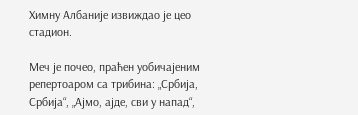Химну Албаније извиждао је цео стадион.

Меч је почео, праћен уобичајеним репертоаром са трибина: „Србија, Србија“, „Ајмо, ајде, сви у напад“,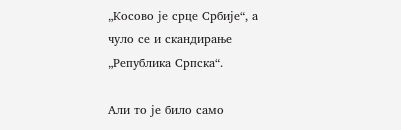„Косово је срце Србије“, а чуло се и скандирање „Република Српска“.

Али то је било само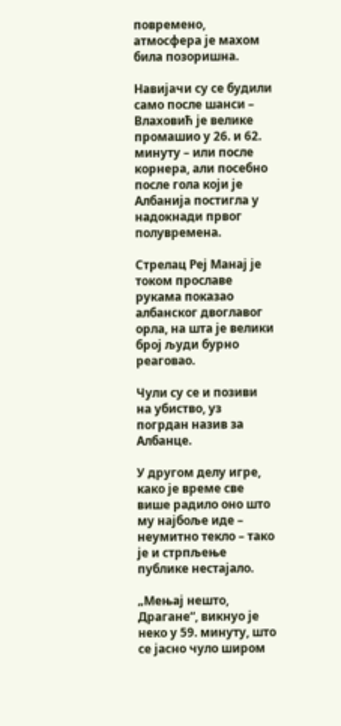повремено, атмосфера је махом била позоришна.

Навијачи су се будили само после шанси – Влаховић је велике промашио у 26. и 62. минуту – или после корнера, али посебно после гола који је Албанија постигла у надокнади првог полувремена.

Стрелац Реј Манај је током прославе рукама показао албанског двоглавог орла, на шта је велики број људи бурно реаговао.

Чули су се и позиви на убиство, уз погрдан назив за Албанце.

У другом делу игре, како је време све више радило оно што му најбоље иде – неумитно текло – тако је и стрпљење публике нестајало.

„Мењај нешто, Драгане“, викнуо је неко у 59. минуту, што се јасно чуло широм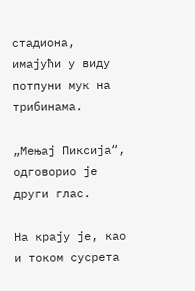стадиона, имајући у виду потпуни мук на трибинама.

„Мењај Пиксија“, одговорио је други глас.

На крају је, као и током сусрета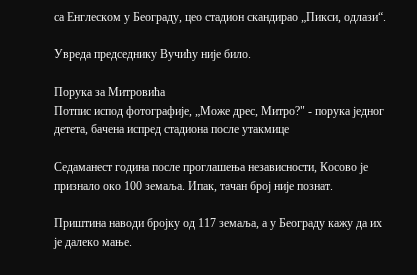са Енглеском у Београду, цео стадион скандирао „Пикси, одлази“.

Увреда председнику Вучићу није било.

Порука за Митровића
Потпис испод фотографије, „Може дрес, Митро?" - порука једног детета, бачена испред стадиона после утакмице

Седаманест година после проглашења независности, Косово је признало око 100 земаља. Ипак, тачан број није познат.

Приштина наводи бројку од 117 земаља, а у Београду кажу да их је далеко мање.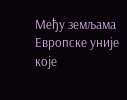Међу земљама Европске уније које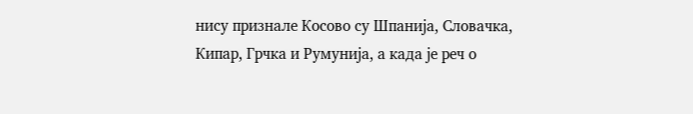нису признале Косово су Шпанија, Словачка, Кипар, Грчка и Румунија, а када је реч о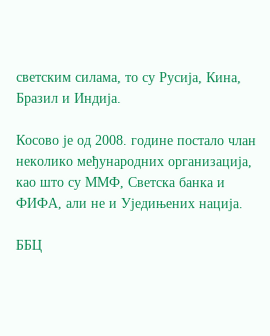светским силама, то су Русија, Кина, Бразил и Индија.

Косово је од 2008. године постало члан неколико међународних организација, као што су ММФ, Светска банка и ФИФА, али не и Уједињених нација.

ББЦ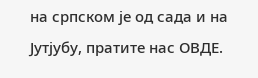на српском је од сада и на Јутјубу, пратите нас ОВДЕ.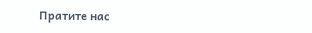Пратите нас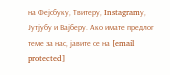на Фејсбуку, Твитеру, Instagramу, Јутјубу и Вајберу. Ако имате предлог теме за нас, јавите се на [email protected]